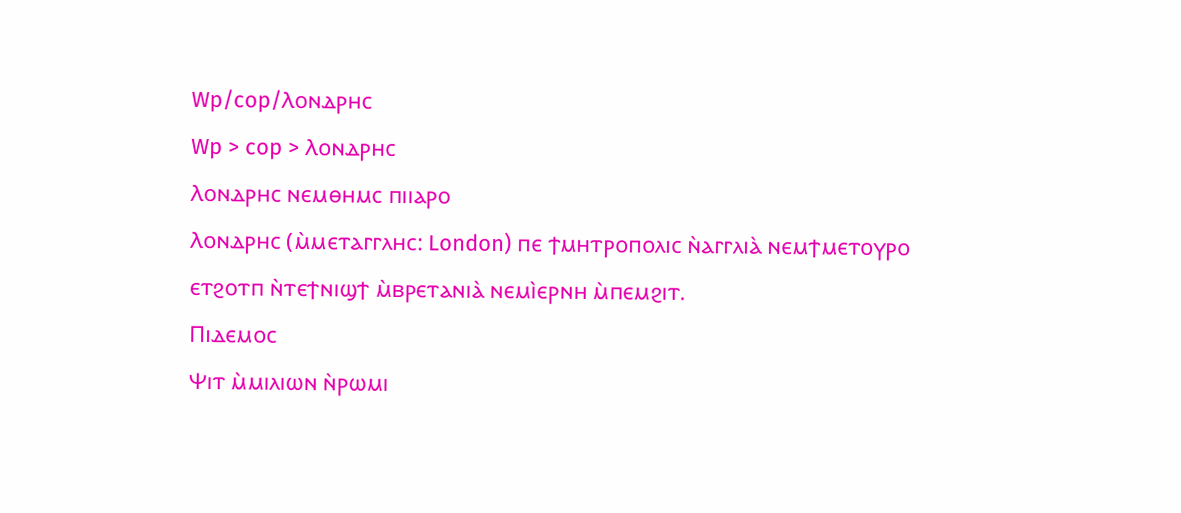Wp/cop/Ⲗⲟⲛⲇⲣⲏⲥ
Wp > cop > Ⲗⲟⲛⲇⲣⲏⲥ
Ⲗⲟⲛⲇⲣⲏⲥ ⲛⲉⲙⲑⲏⲙⲥ ⲡⲓⲓⲁⲣⲟ
Ⲗⲟⲛⲇⲣⲏⲥ (ⲙ̀ⲙⲉⲧⲁⲅⲅⲗⲏⲥ: London) ⲡⲉ ϯⲙⲏⲧⲣⲟⲡⲟⲗⲓⲥ ⲛ̀ⲁⲅⲅⲗⲓⲁ̀ ⲛⲉⲙϯⲙⲉⲧⲟⲩⲣⲟ ⲉⲧϩⲟⲧⲡ ⲛ̀ⲧⲉϯⲛⲓϣϯ ⲙ̀ⲃⲣⲉⲧⲁⲛⲓⲁ̀ ⲛⲉⲙⲓ̀ⲉⲣⲛⲏ ⲙ̀ⲡⲉⲙϩⲓⲧ.
Ⲡⲓⲇⲉⲙⲟⲥ
Ⲯⲓⲧ ⲙ̀ⲙⲓⲗⲓⲱⲛ ⲛ̀ⲣⲱⲙⲓ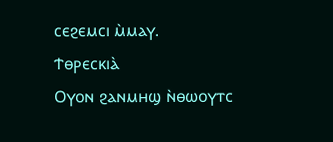ⲥⲉϩⲉⲙⲥⲓ ⲙ̀ⲙⲁⲩ.
Ϯⲑⲣⲉⲥⲕⲓⲁ̀
Ⲟⲩⲟⲛ ϩⲁⲛⲙⲏϣ ⲛ̀ⲑⲱⲟⲩⲧⲥ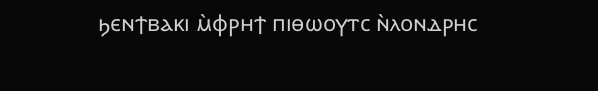ϧⲉⲛϯⲃⲁⲕⲓ ⲙ̀ⲫⲣⲏϯ ⲡⲓⲑⲱⲟⲩⲧⲥ ⲛ̀ⲗⲟⲛⲇⲣⲏⲥ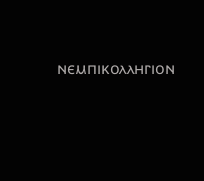ⲛⲉⲙⲡⲓⲕⲟⲗⲗⲏⲅⲓⲟⲛ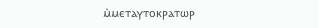ⲙ̀ⲙⲉⲧⲁⲩⲧⲟⲕⲣⲁⲧⲱⲣ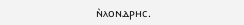ⲛ̀ⲗⲟⲛⲇⲣⲏⲥ.